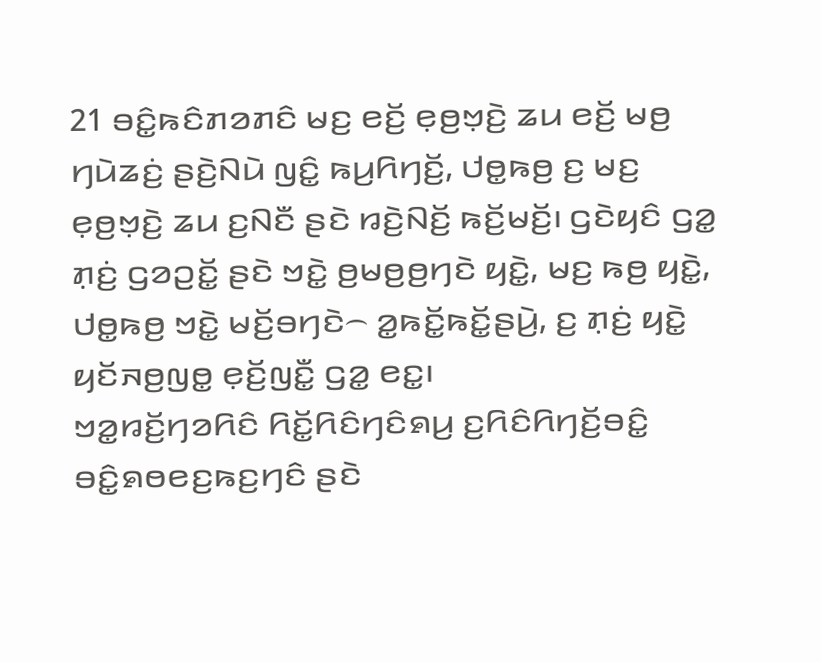21 ꤋꤢꤨ꤭ꤒꤢꤨꤊꤤꤊꤢꤨ ꤗꤢ꤬ ꤕꤢꤩ꤬ ꤕ꤫ꤥ꤬ꤠ꤫ꤢꤧ꤬ ꤘꤣ ꤕꤢꤩ꤬ ꤗꤥ꤬ ꤚꤣꤧꤘꤢꤦ꤬ ꤔꤢꤧ꤬ꤡꤣꤧ ꤜꤢꤨ꤭ ꤒꤣ꤬ꤖꤚꤢꤩ꤬, ꤓꤥ꤭ꤒꤥ꤬ ꤢ꤬ ꤗꤢ꤬ ꤕ꤫ꤥ꤬ꤠ꤫ꤢꤧ꤬ ꤘꤣ ꤢ꤬ꤡꤢꤪ ꤔꤢꤧ ꤙꤢꤧ꤬ꤡꤢꤩ꤬ ꤒꤢꤩ꤬ꤗꤢꤩ꤬꤯ ꤞꤢꤧꤟꤢꤨ ꤞꤤ꤭ ꤊ꤫ꤢꤦ꤬ ꤞꤤꤑꤢꤩ꤭ ꤔꤢꤧ ꤠꤢꤧ꤭ ꤥ꤬ꤗꤥ꤬ꤥ꤬ꤚꤢꤧ ꤟꤢꤧ꤭, ꤗꤢ꤬ ꤒꤥ꤬ ꤟꤢꤧ꤭, ꤓꤥ꤭ꤒꤥ꤬ ꤠꤢꤧ꤭ ꤗꤢꤩ꤬ꤋꤚꤢꤧ꤮ ꤤ꤭ꤒꤢꤩ꤭ꤒꤢꤩ꤭ꤔꤣꤧ꤬, ꤢ꤬ ꤊ꤫ꤢꤦ꤬ ꤟꤢꤧ꤭ ꤟꤢꤩꤏꤥ꤬ꤜꤥ꤭ ꤕ꤫ꤢꤩ꤬ꤜꤢꤪ꤭ ꤞꤤ꤭ ꤕꤢ꤭꤯
ꤠꤤ꤭ꤙꤢꤩ꤬ꤚꤤꤖꤢꤨ ꤖꤢꤩ꤭ꤖꤢꤨꤚꤢꤨꤎꤣ꤬ ꤢ꤬ꤖꤢꤨꤖꤚꤢꤩ꤬ꤋꤢꤨ꤭ ꤋꤢꤨ꤭ꤎꤥꤕꤢ꤬ꤒꤢ꤬ꤚꤢꤨ ꤔꤢꤧ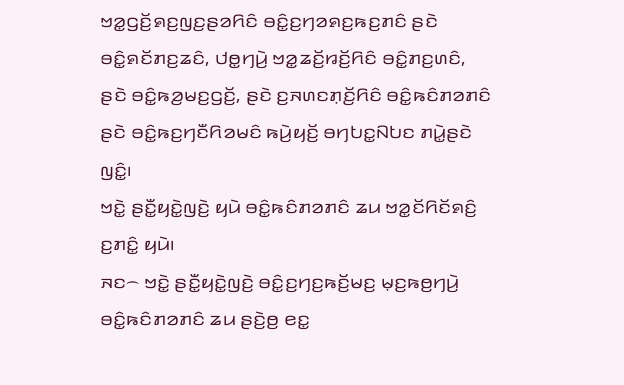ꤠꤤ꤭ꤞꤢꤩ꤬ꤎꤢ꤬ꤜꤢ꤬ꤔꤤꤖꤢꤨ ꤋꤢꤨ꤭ꤢ꤬ꤚꤤꤎꤢ꤬ꤒꤢ꤬ꤊꤢꤨ ꤔꤢꤧ ꤋꤢꤨ꤭ꤎꤢꤩꤊꤢ꤬ꤘꤢꤨ, ꤓꤥ꤭ꤚꤣꤧ꤬ ꤠꤤ꤭ꤘꤢꤩ꤬ꤙꤢꤩ꤬ꤖꤢꤨ ꤋꤢꤨ꤭ꤊꤢ꤬ꤛꤢꤨ, ꤔꤢꤧ ꤋꤢꤨ꤭ꤒꤤ꤬ꤗꤢ꤬ꤞꤢꤩ꤬, ꤔꤢꤧ ꤢ꤬ꤏꤛꤢꤊ꤫ꤢꤩ꤬ꤖꤢꤨ ꤋꤢꤨ꤭ꤒꤢꤨꤊꤤꤊꤢꤨ ꤔꤢꤧ ꤋꤢꤨ꤭ꤒꤢ꤬ꤚꤢꤪꤖꤤꤗꤢꤨ ꤒꤣꤧ꤬ꤟꤢꤩ꤬ ꤋꤚꤝꤢ꤭ꤡꤝꤢ ꤊꤣꤧ꤭ꤔꤢꤧ ꤜꤢꤨ꤭꤯
ꤠꤢꤧ꤭ ꤔꤢꤪ꤭ꤟꤢꤧ꤭ꤜꤢꤧ꤬ ꤟꤣꤧ ꤋꤢꤨ꤭ꤒꤢꤨꤊꤤꤊꤢꤨ ꤘꤣ ꤠꤤ꤭ꤢꤩꤖꤢꤩꤎꤢꤨ꤬ ꤢ꤬ꤊꤢꤨ꤭ ꤟꤣꤧ꤯
ꤏꤢ꤮ ꤠꤢꤧ꤭ ꤔꤢꤪ꤭ꤟꤢꤧ꤭ꤜꤢꤧ꤬ ꤋꤢꤨ꤭ꤢ꤬ꤚꤢ꤬ꤒꤢꤩ꤬ꤗꤢ꤬ ꤗ꤫ꤢ꤬ꤒꤥ꤬ꤚꤣꤧ꤬ ꤋꤢꤨ꤭ꤒꤢꤨꤊꤤꤊꤢꤨ ꤘꤣ ꤔꤢꤧ꤬ꤥ꤬ ꤕꤢ꤭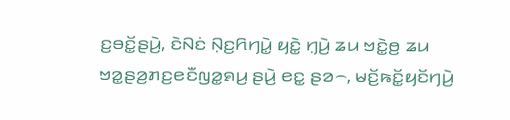ꤢ꤬ꤋꤢꤩ꤭ꤔꤣꤧ꤬, ꤢꤧꤡꤢꤦ ꤡ꤫ꤢ꤬ꤖꤚꤣꤧ꤭ ꤟꤢꤧ꤭ ꤚ꤫ꤣꤧ꤬ ꤘꤣ ꤠꤢꤧ꤭ꤥ꤬ ꤘꤣ ꤠꤤ꤭ꤔꤤ꤬ꤊꤢ꤬ꤕꤢꤪꤜꤤ꤭ꤎꤣ꤬ ꤔꤣꤧ꤬ ꤕꤢ꤭ ꤔꤤ꤮, ꤗꤢꤩ꤬ꤒꤢꤩ꤭ꤟꤢꤩꤚꤣꤧ꤬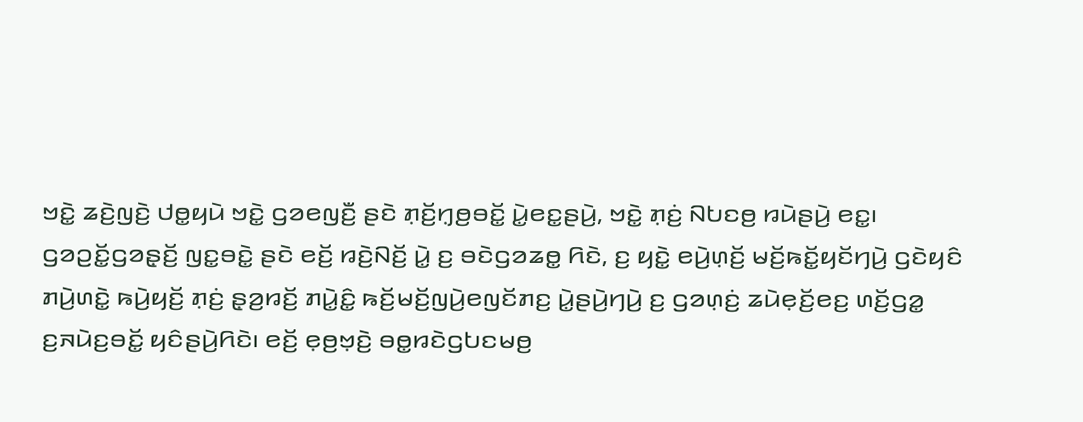ꤠꤢꤧ꤭ ꤘꤢꤧ꤬ꤜꤢꤧ꤬ ꤓꤥ꤭ꤟꤣꤧ ꤠꤢꤧ꤭ ꤞꤤꤕꤜꤢꤪ꤬ ꤔꤢꤧ ꤊ꤫ꤢꤩ꤬ꤚ꤫ꤥ꤬ꤋꤢꤩ꤭ ꤣꤧ꤭ꤕꤢ꤭ꤔꤣꤧ꤬, ꤠꤢꤧ꤭ ꤊ꤫ꤢꤦ꤬ ꤡꤝꤢꤥ꤬ ꤙꤣꤧꤔꤣꤧ꤬ ꤕꤢ꤭꤯
ꤞꤤꤑꤢꤩ꤭ꤞꤤꤔ꤫ꤢꤩ꤬ ꤜꤢ꤭ꤋꤢꤧ꤭ ꤔꤢꤧ ꤕꤢꤩ꤬ ꤙꤢꤧ꤬ꤡꤢꤩ꤬ ꤣꤧ꤭ ꤢ꤬ ꤋꤢꤧꤞꤤꤘꤥ꤭ ꤖꤢꤧ, ꤢ꤬ ꤟꤢꤧ꤭ ꤕꤣꤧ꤬ꤛ꤫ꤢꤩ꤬ ꤗꤢꤩ꤬ꤒꤢꤩ꤭ꤟꤢꤩꤚꤣꤧ꤬ ꤞꤢꤧꤟꤢꤨ ꤊꤣꤧ꤬ꤛꤢꤧ꤭ ꤒꤣꤧ꤬ꤟꤢꤩ꤬ ꤊ꤫ꤢꤦ꤬ ꤔ꤫ꤤ꤬ꤙꤢꤩ꤬ ꤊꤣꤧ꤭ꤢꤨ꤭ ꤒꤢꤩ꤬ꤗꤢꤩ꤬ꤜꤣꤧ꤬ꤕꤜꤢꤩꤊꤢ꤬ ꤣꤧ꤭ꤔꤣꤧ꤬ꤚꤣꤧ꤬ ꤢ꤬ ꤞꤤꤛ꤫ꤢꤦ꤬ ꤘꤣꤧꤕ꤫ꤢꤩ꤬ꤕꤢ꤬ ꤛꤢꤩ꤬ꤞꤤ꤭ ꤢ꤬ꤏꤣꤧꤢ꤬ꤋꤢꤩ꤭ ꤟꤢꤨꤔꤣꤧ꤬ꤖꤢꤧ꤯ ꤕꤢꤩ꤬ ꤕ꤫ꤥ꤬ꤠ꤫ꤢꤧ꤬ ꤋꤥ꤭ꤙꤢꤧꤞꤝꤢꤗꤥ꤬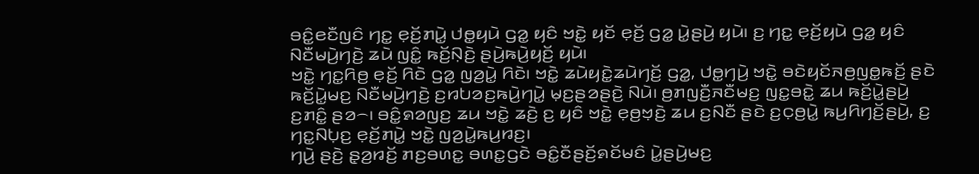ꤋꤢꤨ꤭ꤕꤢꤪꤜꤢꤨ ꤚꤢ꤭ ꤕ꤫ꤢꤩ꤬ꤊꤣꤧ꤭ ꤓꤥ꤭ꤟꤣꤧ ꤞꤤ꤭ ꤟꤢꤨ ꤠꤢꤧ꤭ ꤟꤢꤩ ꤕ꤫ꤢꤩ꤬ ꤞꤤ꤭ ꤣꤧ꤭ꤔꤣꤧ꤬ ꤟꤣꤧ꤯ ꤢ꤬ ꤚꤢ꤭ ꤕ꤫ꤢꤩ꤬ꤟꤣꤧ ꤞꤤ꤭ ꤟꤢꤨ ꤡꤢꤪꤗꤣꤧ꤬ꤚꤢꤧ꤬ ꤘꤣꤧ ꤜꤢꤨ꤭ ꤒꤢꤩ꤬ꤡ꤫ꤢꤧ꤬ ꤔꤣꤧ꤬ꤒꤣꤧ꤬ꤟꤢꤩ꤬ ꤟꤣꤧ꤯
ꤠꤢꤧ꤭ ꤚꤢ꤭ꤖꤥ꤬ ꤕ꤫ꤢꤩ꤬ ꤖꤢꤧ ꤞꤤ꤭ ꤜꤤ꤬ꤣꤧ꤭ ꤖꤢꤧ꤯ ꤠꤢꤧ꤭ ꤘꤣꤧꤟꤢꤧ꤭ꤘꤣꤧꤚꤢꤩ꤬ ꤞꤤ꤭, ꤓꤥ꤭ꤚꤣꤧ꤬ ꤠꤢꤧ꤭ ꤋꤢꤧꤟꤢꤩꤏꤥ꤬ꤜꤥ꤭ꤒꤢꤩ꤬ ꤔꤢꤧ ꤒꤢꤩ꤬ꤣꤧ꤭ꤗꤢ꤬ ꤡꤢꤪꤗꤣꤧ꤬ꤚꤢꤧ꤬ ꤢ꤬ꤙꤝꤤꤢ꤬ꤒꤣꤧ꤬ꤚꤣꤧ꤭ ꤗ꤫ꤢ꤬ꤔꤤꤔꤢꤧ꤬ ꤡꤣꤧ꤯ ꤥ꤬ꤊꤜꤢꤪ꤬ꤏꤢꤪꤗꤢ꤬ ꤜꤢ꤭ꤋꤢꤧ꤭ ꤘꤣ ꤒꤢꤩ꤬ꤣꤧ꤭ꤔꤣꤧ꤬ ꤢ꤬ꤊꤢꤨ꤭ ꤔꤤ꤮꤯ ꤋꤢꤨ꤭ꤎꤤꤜꤢ꤬ ꤘꤣ ꤠꤢꤧ꤭ ꤘꤢꤧ꤬ ꤢ꤬ ꤟꤢꤨ ꤠꤢꤧ꤭ ꤕ꤫ꤥ꤬ꤠ꤫ꤢꤧ꤬ ꤘꤣ ꤢ꤬ꤡꤢꤪ ꤔꤢꤧ ꤢ꤬ꤍ꤫ꤥ꤬ꤣꤧ꤭ ꤒꤣ꤬ꤖꤚꤢꤩ꤬ꤔꤣꤧ꤬, ꤢ꤬ ꤚꤢ꤭ꤡꤝ꤫ꤢ꤬ ꤕ꤫ꤢꤩ꤬ꤊꤣꤧ꤭ ꤠꤢꤧ꤭ ꤜꤤ꤬ꤣꤧ꤭ꤒꤣ꤬ꤙꤢ꤬꤯
ꤚꤣꤧ꤬ ꤔꤢꤧ꤬ ꤔ꤫ꤤ꤬ꤙꤢꤩ꤬ ꤊꤢ꤬ꤋꤛꤢ꤭ ꤋꤛꤢ꤭ꤞꤢꤧ ꤋꤢꤨ꤭ꤢꤪꤔꤢꤩ꤬ꤎꤢꤩꤗꤢꤨ ꤣꤧ꤭ꤔꤣꤧ꤬ꤗꤢ꤬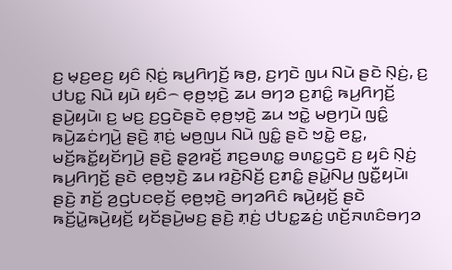ꤢ꤬ ꤗ꤫ꤢ꤬ꤕꤢ꤬ ꤟꤢꤨ ꤡ꤫ꤢꤦ꤬ ꤒꤣ꤬ꤖꤚꤢꤩ꤬ ꤒꤥ꤬, ꤢ꤬ꤚꤢꤧ ꤜꤣ ꤡꤣꤧ ꤔꤢꤧ ꤡ꤫ꤢꤦ꤬, ꤢ꤬ ꤓꤝꤢ꤭ ꤡꤣꤧ ꤟꤣꤧ ꤟꤢꤨ꤮ ꤕ꤫ꤥ꤬ꤠ꤫ꤢꤧ꤬ ꤘꤣ ꤋꤚꤤ ꤢ꤬ꤊꤢꤨ꤭ ꤒꤣ꤬ꤖꤚꤢꤩ꤬ ꤔꤣꤧ꤬ꤟꤣꤧ꤯ ꤢ꤬ ꤗꤢ꤬ ꤢ꤬ꤞꤢꤧꤔꤢꤧ ꤕ꤫ꤥ꤬ꤠ꤫ꤢꤧ꤬ ꤘꤣ ꤠꤢꤧ꤭ ꤗꤥ꤬ꤚꤣꤧ ꤜꤢꤨ꤭ ꤒꤣꤧ꤬ꤘꤢꤦꤚꤣꤧ꤬ ꤔꤢꤧ꤬ ꤊ꤫ꤢꤦ꤬ ꤗꤥ꤬ꤜꤣ ꤡꤣꤧ ꤜꤢꤨ꤭ ꤔꤢꤧ ꤠꤢꤧ꤭ ꤕꤢ꤭, ꤗꤢꤩ꤬ꤒꤢꤩ꤭ꤟꤢꤩꤚꤣꤧ꤬ ꤔꤢꤧ꤬ ꤔ꤫ꤤ꤬ꤙꤢꤩ꤬ ꤊꤢ꤬ꤋꤛꤢ꤭ ꤋꤛꤢ꤭ꤞꤢꤧ ꤢ꤬ ꤟꤢꤨ ꤡ꤫ꤢꤦ꤬ ꤒꤣ꤬ꤖꤚꤢꤩ꤬ ꤔꤢꤧ ꤕ꤫ꤥ꤬ꤠ꤫ꤢꤧ꤬ ꤘꤣ ꤙꤢꤧ꤬ꤡꤢꤩ꤬ ꤢ꤬ꤊꤢꤨ꤭ ꤔꤣꤧ꤭ꤡꤣ꤬ ꤜꤢꤪ꤭ꤟꤣꤧ꤯
ꤔꤢꤧ꤬ ꤊꤢꤩ꤬ ꤤ꤬ꤞꤝꤢꤕ꤫ꤢꤩ꤬ ꤕ꤫ꤥ꤬ꤠ꤫ꤢꤧ꤬ ꤋꤚꤤꤖꤢꤨ ꤒꤣꤧ꤬ꤟꤢꤩ꤬ ꤔꤢꤧ ꤒꤢꤩ꤬ꤣꤧ꤭ꤒꤣꤧ꤬ꤟꤢꤩ꤬ ꤟꤢꤩꤔꤣꤧ꤬ꤗꤢ꤬ ꤔꤢꤧ꤬ ꤊ꤫ꤢꤦ꤬ ꤓꤝꤢ꤭ꤘꤢꤦ꤬ ꤛꤢꤩ꤬ꤏꤛꤢꤨꤋꤚꤤ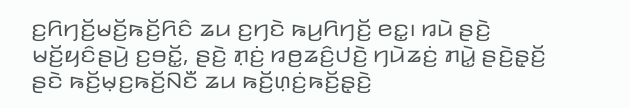ꤢ꤬ꤖꤚꤢꤩ꤬ꤗꤢꤩ꤬ꤒꤢꤩ꤬ꤖꤢꤨ ꤘꤣ ꤢ꤬ꤚꤢꤧ ꤒꤣ꤬ꤖꤚꤢꤩ꤬ ꤕꤢ꤭꤯ ꤙꤣꤧ ꤔꤢꤧ꤬ ꤗꤢꤩ꤬ꤟꤢꤨꤔꤣꤧ꤬ ꤢ꤬ꤋꤢꤩ꤭, ꤔꤢꤧ꤬ ꤊ꤫ꤢꤦ꤬ ꤙꤥ꤬ꤘꤢꤨ꤬ꤓꤢꤧ꤬ ꤚꤣꤧꤘꤢꤦ꤬ ꤊꤣꤧ꤭ ꤔꤢꤧ꤬ꤔ꤫ꤢꤩ꤬ ꤔꤢꤧ ꤒꤢꤩ꤬ꤗ꤫ꤢ꤬ꤒꤢꤩ꤬ꤡꤢꤪ ꤘꤣ ꤒꤢꤩ꤬ꤛ꤫ꤢꤦ꤬ꤒꤢꤩ꤬ꤔ꤫ꤢꤧ꤬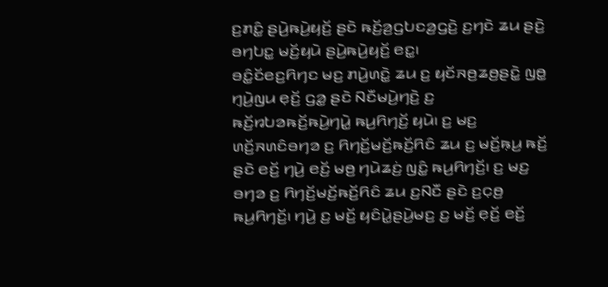ꤢ꤬ꤊꤢꤨ꤭ ꤔꤣꤧ꤬ꤒꤣꤧ꤬ꤟꤢꤩ꤬ ꤔꤢꤧ ꤒꤢꤩ꤬ꤤ꤬ꤞꤝꤢꤤ꤬ꤞꤢꤧ꤬ ꤢ꤬ꤚꤢꤧ ꤘꤣ ꤔꤢꤧ꤬ ꤋꤚꤝꤢ꤭ ꤗꤢꤩ꤬ꤟꤣꤧ ꤔꤣꤧ꤬ꤒꤣꤧ꤬ꤟꤢꤩ꤬ ꤕꤢ꤭꤯
ꤋꤢꤨ꤭ꤢꤩꤕꤢ꤬ꤖꤚꤢ ꤗꤢ꤬ ꤊꤣꤧ꤬ꤛꤢꤧ꤭ ꤘꤣ ꤢ꤬ ꤟꤢꤩꤏꤥ꤬ꤘꤥ꤬ꤔꤢꤧ꤭ ꤜꤥ꤭ ꤚ꤫ꤣꤧ꤬ꤜꤣ ꤕ꤫ꤢꤩ꤬ ꤞꤤ꤭ ꤔꤢꤧ ꤡꤢꤪꤗꤣꤧ꤬ꤚꤢꤧ꤬ ꤢ꤬ ꤒꤢꤩ꤬ꤙꤝꤤꤒꤢꤩ꤬ꤒꤣꤧ꤬ꤚꤣꤧ꤭ ꤒꤣ꤬ꤖꤚꤢꤩ꤬ ꤟꤣꤧ꤯ ꤢ꤬ ꤗꤢ꤬ ꤛꤢꤩ꤬ꤏꤛꤢꤨꤋꤚꤤ ꤢ꤬ ꤖꤚꤢꤩ꤬ꤗꤢꤩ꤬ꤒꤢꤩ꤬ꤖꤢꤨ ꤘꤣ ꤢ꤬ ꤗꤢꤩ꤬ꤒ꤫ꤣ꤬ ꤒꤢꤩ꤬ ꤔꤢꤧ ꤕꤢꤩ꤬ ꤚꤣꤧ꤬ ꤕꤢꤩ꤬ ꤗꤥ꤬ ꤚꤣꤧꤘꤢꤦ꤬ ꤜꤢꤨ꤭ ꤒꤣ꤬ꤖꤚꤢꤩ꤬꤯ ꤢ꤬ ꤗꤢ꤬ ꤋꤚꤤ ꤢ꤬ ꤖꤚꤢꤩ꤬ꤗꤢꤩ꤬ꤒꤢꤩ꤬ꤖꤢꤨ ꤘꤣ ꤢ꤬ꤡꤢꤪ ꤔꤢꤧ ꤢ꤬ꤍ꤫ꤥ꤬ ꤒꤣ꤬ꤖꤚꤢꤩ꤬꤯ ꤚꤣꤧ꤬ ꤢ꤬ ꤗꤢꤩ꤬ ꤟꤢꤨꤣꤧ꤭ꤔꤣꤧ꤬ꤗꤢ꤬ ꤢ꤬ ꤗꤢꤩ꤬ ꤕ꤫ꤢꤩ꤬ ꤕꤢꤩ꤬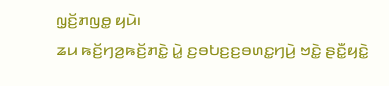ꤜ꤫ꤢꤩ꤬ꤊꤜꤥ꤭ ꤟꤣꤧ꤯
ꤘꤣ ꤒꤢꤩ꤬ꤚꤤ꤬ꤒꤢꤩ꤬ꤊꤢꤧ꤭ ꤣꤧ꤭ ꤢ꤬ꤋꤝꤢ꤬ꤢ꤬ꤋꤛꤢ꤭ꤚꤣꤧ꤬ ꤠꤢꤧ꤭ ꤔꤢꤪ꤭ꤟꤢꤧ꤭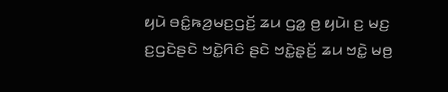ꤟꤣꤧ ꤋꤢꤨ꤭ꤒꤤ꤬ꤗꤢ꤬ꤞꤢꤩ꤬ ꤘꤣ ꤞꤤ꤭ ꤥ꤬ ꤟꤣꤧ꤯ ꤢ꤬ ꤗꤢ꤬ ꤢ꤬ꤞꤢꤧꤔꤢꤧ ꤠꤢꤧ꤭ꤖꤢꤨ ꤔꤢꤧ ꤠꤢꤧ꤭ꤔ꤫ꤢꤩ꤬ ꤘꤣ ꤠꤢꤧ꤭ ꤗꤥ꤬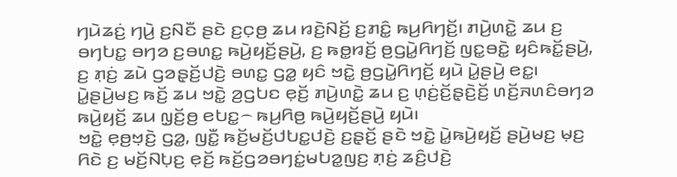ꤚꤣꤧꤘꤢꤦ꤬ ꤚꤣꤧ꤬ ꤢ꤬ꤡꤢꤪ ꤔꤢꤧ ꤢ꤬ꤍ꤫ꤥ꤬ ꤘꤣ ꤙꤢꤧ꤬ꤡꤢꤩ꤬ ꤢ꤬ꤊꤢꤨ꤭ ꤒꤣ꤬ꤖꤚꤢꤩ꤬꤯ ꤊꤣꤧ꤬ꤛꤢꤧ꤭ ꤘꤣ ꤢ꤬ ꤋꤚꤝꤢ꤭ ꤋꤚꤤ ꤢ꤬ꤋꤛꤢ꤭ ꤒꤣꤧ꤬ꤟꤢꤩ꤬ꤔꤣꤧ꤬, ꤢ꤬ ꤒꤥ꤭ꤙꤢꤩ꤬ ꤥ꤬ꤞꤣꤧ꤭ꤖꤚꤢꤩ꤬ ꤜꤢ꤭ꤋꤢꤧ꤭ ꤟꤢꤨꤒꤢꤩ꤭ꤔꤣꤧ꤬, ꤢ꤬ ꤊ꤫ꤢꤦ꤬ ꤘꤣꤧ ꤞꤤꤔ꤫ꤢꤩ꤬ꤓꤢꤧ꤬ ꤋꤛꤢ꤭ ꤞꤤ꤭ ꤟꤢꤨ ꤠꤢꤧ꤭ ꤥ꤬ꤞꤣꤧ꤭ꤖꤚꤢꤩ꤬ ꤟꤣꤧ ꤣꤧ꤭ꤔꤣꤧ꤬ ꤕꤢ꤭꤯ ꤣꤧ꤭ꤔꤣꤧ꤬ꤗꤢ꤬ ꤒꤢꤩ꤬ ꤘꤣ ꤠꤢꤧ꤭ ꤤ꤬ꤞꤝꤢ ꤕ꤫ꤢꤩ꤬ ꤊꤣꤧ꤬ꤛꤢꤧ꤭ ꤘꤣ ꤢ꤬ ꤛ꤫ꤢꤦ꤬ꤢꤩ꤬ꤔ꤫ꤢꤧ꤬ꤢꤩ꤬ ꤛꤢꤩ꤬ꤏꤛꤢꤨꤋꤚꤤ ꤒꤣꤧ꤬ꤟꤢꤩ꤬ ꤘꤣ ꤜ꤫ꤢꤩ꤬ꤥ꤬ ꤕꤝꤢ꤭꤮ ꤒꤣ꤬ꤖꤥ꤬ ꤒꤣꤧ꤬ꤟꤢꤩ꤬ꤔꤣꤧ꤬ ꤟꤣꤧ꤯
ꤠꤢꤧ꤭ ꤕ꤫ꤥ꤬ꤠ꤫ꤢꤧ꤬ ꤞꤤ꤭, ꤜꤢꤪ꤭ ꤒꤢꤩ꤬ꤗꤢꤩ꤬ꤓꤝꤢ꤭ꤓꤢꤧ꤬ ꤢ꤬ꤔ꤫ꤢꤩ꤬ ꤔꤢꤧ ꤠꤢꤧ꤭ ꤣꤧ꤭ꤒꤣꤧ꤬ꤟꤢꤩ꤬ ꤔꤣꤧ꤬ꤗꤢ꤬ ꤗ꤫ꤢ꤬ ꤖꤢꤧ ꤢ꤬ ꤗꤢꤩ꤬ꤡꤝ꤫ꤢ꤬ ꤕ꤫ꤢꤩ꤬ ꤒꤢꤩ꤬ꤞꤤꤋꤚꤢꤦ꤭ꤗꤝꤤ꤭ꤜꤢ꤬ ꤊ꤫ꤢꤦ꤬ ꤘꤢꤨ꤬ꤓꤢꤧ꤬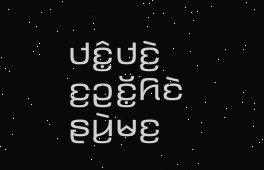ꤓꤢꤨ꤭ꤓꤢꤧ꤬ ꤢ꤬ꤑꤢꤩ꤭ꤖꤢꤧ ꤔꤣꤧ꤬ꤗꤢ꤬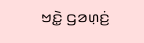ꤠꤢꤧ꤭ ꤞꤤꤛ꤫ꤢꤦ꤬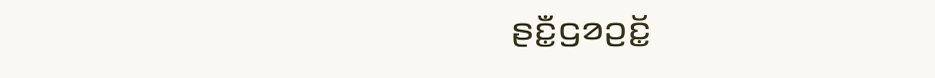ꤔꤢꤪ꤭ꤞꤤꤑꤢꤩ꤭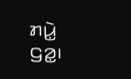ꤊꤣꤧ꤭ ꤞꤤ꤭꤯